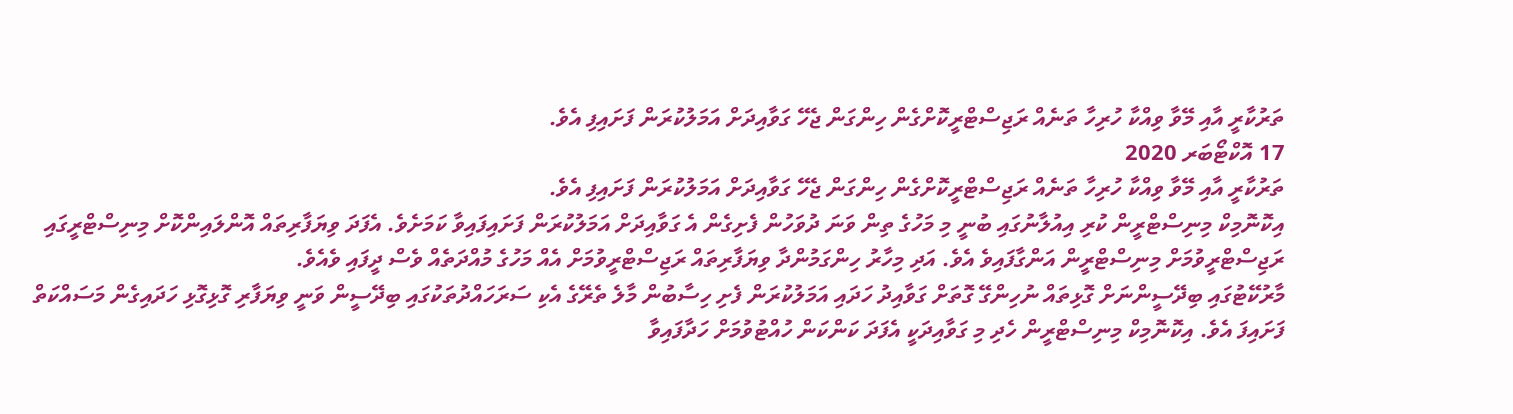ތަރުކާރީ އާއި މޭވާ ވިއްކާ ހުރިހާ ތަނެއް ރަޖިސްޓްރީކޮށްގެން ހިންގަން ޖެހޭ ގަވާއިދަށް އަމަލުކުރަން ފަށައިފި އެވެ.
17 އޮކްޓޯބަރ 2020
ތަރުކާރީ އާއި މޭވާ ވިއްކާ ހުރިހާ ތަނެއް ރަޖިސްޓްރީކޮށްގެން ހިންގަން ޖެހޭ ގަވާއިދަށް އަމަލުކުރަން ފަށައިފި އެވެ.
އިކޮނޮމިކް މިނިސްޓްރީން ކުރި އިއުލާނުގައި ބުނީ މި މަހުގެ ތިން ވަނަ ދުވަހުން ފެށިގެން އެ ގަވާއިދަށް އަމަލުކުރަން ފަށައިފައިވާ ކަމަށެވެ. އެފަދަ ވިޔަފާރިތައް އޮންލައިންކޮށް މިނިސްޓްރީގައި ރަޖިސްޓްރީވުމަށް މިނިސްޓްރީން އަންގާފައިވެ އެވެ. އަދި މިހާރު ހިންގަމުންދާ ވިޔަފާރިތައް ރަޖިސްޓްރީވުމަށް އެއް މަހުގެ މުއްދަތެއް ވެސް ދީފައި ވެއެވެ.
މާރުކޭޓުގައި ބިދޭސީންނަށް ގޮޅިތައް ނުހިންގޭ ގޮތަށް ގަވާއިދު ހަދައި އަމަލުކުރަން ފެށި ހިސާބުން މާލެ ތެރޭގެ އެކި ސަރަހައްދުތަކުގައި ބިދޭސީން ވަނީ ވިޔަފާރި ގޮޅިގޮޅި ހަދައިގެން މަސައްކަތް ފަށައިފަ އެވެ. އިކޮނޮމިކް މިނިސްޓްރީން ހެދި މި ގަވާއިދަކީ އެފަދަ ކަންކަން ހުއްޓުވުމަށް ހަދާފައިވާ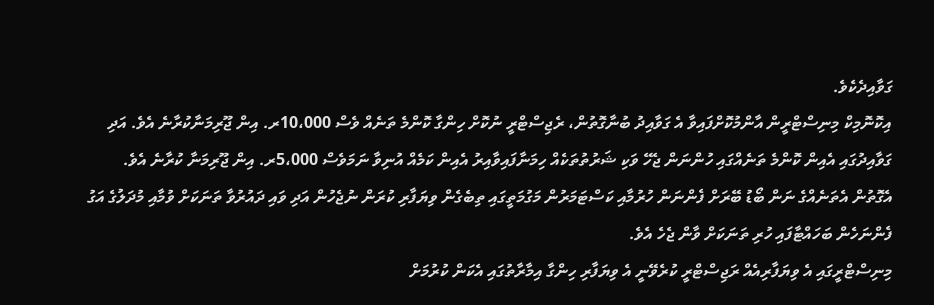ގަވާއިދެކެވެ.
އިކޮނޮމިކް މިނިސްޓްރީން އާންމުކޮށްފައިވާ އެ ގަވާއިދު ބުނާގޮތުން، ރެޖިސްޓްރީ ނުކޮށް ހިންގާ ކޮންމެ ތަނެއް ވެސް 10،000ރ. އިން ޖޫރިމަނާކުރާނެ އެވެ. އަދި ގަވާއިދުގައި އެއިން ކޮންމެ ތަނެއްގައި ހުންނަން ޖެހޭ ވަކި ޝަރުތުތަކެއް ހިމަނާފައިވާއިރު އެއިން ކަމެއް އުނިވާ ނަމަވެސް 5،000ރ. އިން ޖޫރިމަނާ ކުރާނެ އެވެ.
އެގޮތުން އެތަނެއްގެ ނަން ބޯޑު ބޭރަށް ފެންނަން ހުރުމާއި ކަސްޓަމަރުން މަގުމަތީގައި ތިބެގެން ވިޔަފާރި ކުރަން ނުޖެހުން އަދި ވައި ދައުރުވާ ތަނަކަށް ވުމާއި މުދަލުގެ އަގު ފެންނަހެން ބަހައްޓާފައި ހުރި ތަނަކަށް ވާން ޖެހެ އެވެ.
މިނިސްޓްރީގައި އެ ވިޔަފާރިއެއް ރަޖިސްޓްރީ ކުރެވޭނީ އެ ވިޔަފާރި ހިންގާ އިމާރާތުގައި އެކަން ކުރުމަށް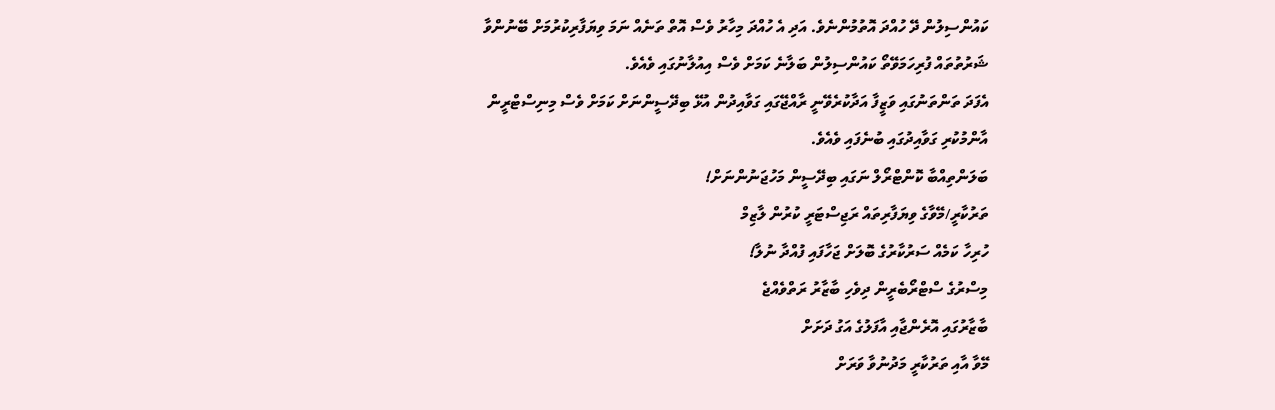ކައުންސިލުން ދޭ ހުއްދަ އޮތުމުންނެވެ. އަދި އެ ހުއްދަ މިހާރު ވެސް އޮތް ތަނެއް ނަމަ ވިޔަފާރިކުރުމަށް ބޭނުންވާ ޝަރުތުތައް ފުރިހަމަވޭތޯ ކައުންސިލުން ބަލާނެ ކަމަށް ވެސް އިއުލާނުގައި ވެއެވެ.
އެފަދަ ތަންތަނުގައި ވަޒީފާ އަދާކުރެވޭނީ ރާއްޖޭގައި ގަވާއިދުން އުޅޭ ބިދޭސީންނަށް ކަމަށް ވެސް މިނިސްޓްރީން އާންމުކުރި ގަވާއިދުގައި ބުނެފައި ވެއެވެ.
ބަލަންތިއްބާ ކޮންޓްރޯލް ނަގައި ބިދޭސީން މަހުޖަނުންނަށް!
ތަރުކާރީ/މޭވާގެ ވިޔަފާރިތައް ރަޖިސްޓަރީ ކުރުން ލާޒިމް
ހުރިހާ ކަމެއް ސަރުކާރުގެ ބޮލަށް ޖަހާފައި ފުއްދާ ނުލާ!
މިސްރުގެ ސްޓްރޯބެރީން ދިވެހި ބާޒާރު ރަތްވެއްޖެ
ބާޒާރުގައި އޮރެންޖާއި އާފަލުގެ އަގު ދަށަށް
މޭވާ އާއި ތަރުކާރީ މަދުނުވާ ވަރަށް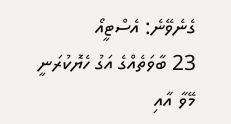ގެނެވޭނެ: އެސްޓީއޯ
23 ބާވަތެއްގެ އަގު ހެޔޮކުރަނީ
މޭވާ އާއި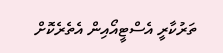ތަރުކާރީ އެސްޓީއޯއިން އެތެރެކޮށް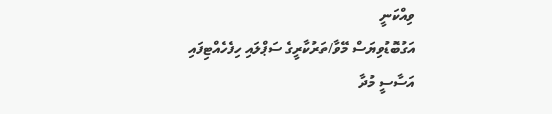ވިއްކަނީ
އަގުބޮޑުވިޔަސް މޭވާ/ތަރުކާރީގެ ސަޕްލައި ހިފެހެއްޓިފައި
އަސާސީ މުދާ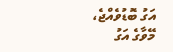އަގު ބޮޑުވެއްޖެ، މޭވާގެ އަގު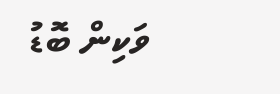ވަކިން ބޮޑު